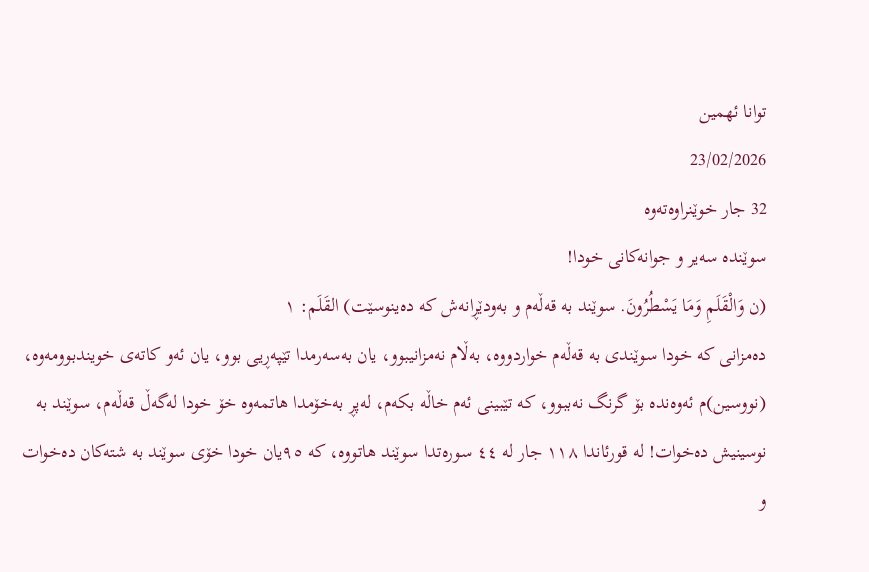توانا ئهمین
23/02/2026
32 جار خوێنراوەتەوە
سوێندە سەیر و جوانەکانی خودا!
(ن وَالْقَلَمِ وَمَا يَسْطُرُونَ. سوێند بە قەڵەم و بەودێڕانەش کە دەینوسێت) القَلَم: ١
دەمزانی کە خودا سوێندی بە قەڵەم خواردووە، بەڵام نەمزانیبوو، یان بەسەرمدا تێپەڕيی بوو، یان ئەو کاتەی خویندبوومەوە، (نووسین)م ئەوەندە بۆ گرنگ نەببوو، کە تێبینی ئەم خاڵە بکەم، لەپڕ بەخۆمدا هاتمەوە خۆ خودا لەگەڵ قەڵەم، سوێند بە نوسینیش دەخوات! لە قورئاندا ١١٨ جار لە ٤٤ سورەتدا سوێند هاتووە، کە ٩٥یان خودا خۆی سوێند بە شتەکان دەخوات و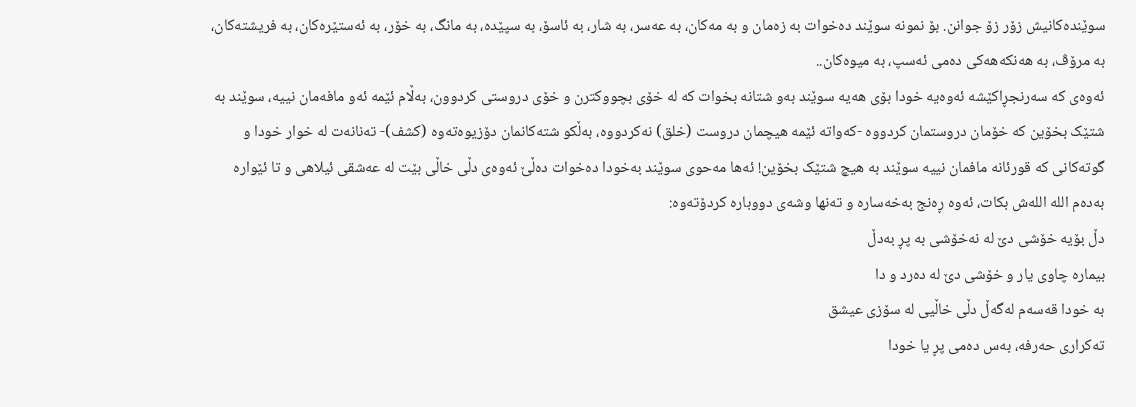سوێندەکانیش زۆر زۆ جوانن. بۆ نمونە سوێند دەخوات بە زەمان و بە مەکان، بە عەسر، بە شار، بە ئاسۆ، بە سپێدە، بە مانگ، بە خۆر، بە ئەستێرەکان، بە فریشتەکان، بە مرۆڤ، بە هەنکەهەکی دەمی ئەسپ، بە میوەکان..
ئەوەی کە سەرنجڕاکێشە ئەوەیە خودا بۆی هەیە سوێند بەو شتانە بخوات کە لە خۆی بچووکترن و خۆی دروستی کردوون، بەڵام ئێمە ئەو مافەمان نییە، سوێند بە شتێک بخۆین کە خۆمان دروستمان کردووە -کەواتە ئێمە هیچمان دروست (خلق) نەکردووە، بەڵکو شتەکانمان دۆزیوەتەوە (کشف)- تەنانەت لە خوار خودا و گوتەکانی کە قورئانە مافمان نییە سوێند بە هیچ شتێک بخۆین! ئەها مەحوی سوێند بەخودا دەخوات دەڵێ ئەوەی دڵی خاڵی بێت لە عەشقی ئیلاهی و تا ئێوارە بەدەم اللە اللەش بکات، ئەوە ڕەنج بەخەسارە و تەنها وشەی دووبارە کردۆتەوە:
دڵ بۆیە خۆشی دێ لە نەخۆشی بە پڕ بەدڵ
بیمارە چاوی یار و خۆشی دێ لە دەرد و دا
بە خودا قەسەم لەگەڵ دڵی خاڵیی لە سۆزی عیشق
تەکراری حەرفە، بەس دەمی پڕ یا خودا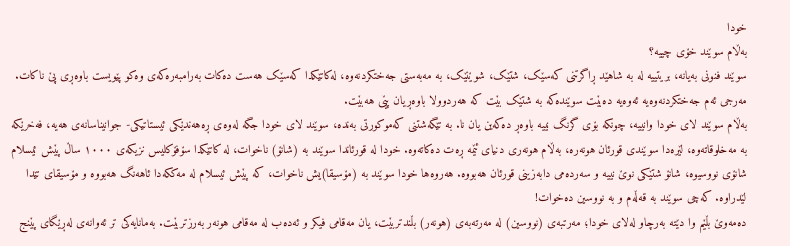خودا
بەڵام سوێند خۆی چییە؟
سوێند فنونی بەیانە، بریتییە لە بە شاهێد ڕاگرتنی کەسێک، شتێک، شوێنێک، بە مەبەستی جەختکردنەوە، لەکاتێکدا کەسێک هەست دەکات بەرامبەرەکەی وەکو پێویست باوەڕی پێ ناکات. مەرجی ئەم جەختکردنەوەیە ئەوەیە دەبێت سوێندەکە بە شتێک بێت کە هەردوولا باوەڕیان پێی هەبێت.
بەڵام سوێند لای خودا وانییە، چونکە بۆی گرنگ نییە باوەڕ دەکەین یان نا. بە تێگەشتنی کەموکورتی بەندە، سوێند لای خودا جگە لەوەی ڕەهەندێکی ئیستاتیکی- جوانیناسانەی هەیە، فەخرێکە بە مەخلوقاتەوە، لێرەدا سوێندی قورئان هونەرە، بەڵام هونەری دنیای ئێمە ڕەت دەکاتەوە. خودا لە قورئاندا سوێند بە (شانۆ) ناخوات، لە کاتێکدا سۆفۆکلیس نزیکەی ١٠٠٠ ساڵ پێش ئیسلام شانۆی نووسیوە، شانۆ شتێکی نوێ نییە و سەردەمی دابەزینی قورئان هەبووە. هەروەها خودا سوێند بە (مۆسیقا)یش ناخوات، کە پێش ئیسلام لە مەککەدا ئاهەنگ هەبووە و مۆسیقای تێدا لێدراوە. کەچی سوێند بە قەڵەم و بە نووسین دەخوات!
دەمەوێ بڵێم وا دێتە بەرچاو لەلای خودا؛ مەرتبەی (نووسین) لە مەرتەبەی (هونەر) بڵندتربێت، یان مەقامی فیکر و ئەدەب لە مەقامی هونەر بەرزتربێت. بەمانایەکی تر ئەوانەی لەڕێگای پێنج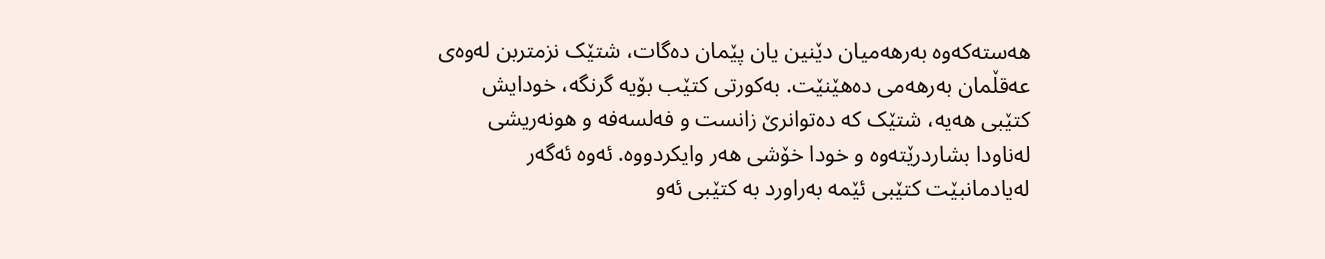هەستەکەوە بەرهەمیان دێنین یان پێمان دەگات، شتێک نزمتربن لەوەی عەقڵمان بەرهەمی دەهێنێت. بەکورتی کتێب بۆیە گرنگە، خودایش کتێبی هەیە، شتێک کە دەتوانرێ زانست و فەلسەفە و هونەریشی لەناودا بشاردرێتەوە و خودا خۆشی هەر وایکردووە. ئەوە ئەگەر لەیادمانبێت کتێبی ئێمە بەراورد بە کتێبی ئەو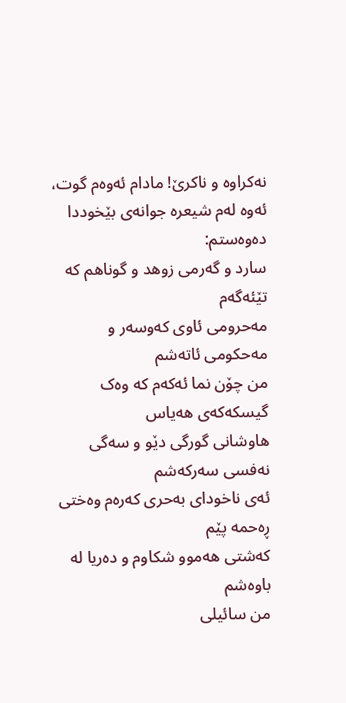نەکراوە و ناکرێ! مادام ئەوەم گوت، ئەوە لەم شیعرە جوانەی بێخوددا دەوەستم:
سارد و گەرمی زوهد و گوناهم کە تێئەگەم
مەحرومی ئاوی کەوسەر و مەحکومی ئاتەشم
من چۆن نما ئەکەم کە وەک گیسکەکەی هەیاس
هاوشانی گورگی دێو و سەگی نەفسی سەرکەشم
ئەی ناخودای بەحری کەرەم وەختی ڕەحمە پێم
کەشتی هەموو شکاوم و دەریا لە باوەشم
من سائیلی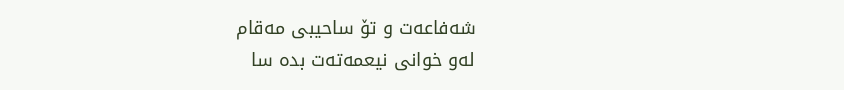شەفاعەت و تۆ ساحیبی مەقام
لەو خوانی نیعمەتەت بدە سا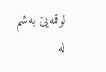لوقمەیێ بەشم
لە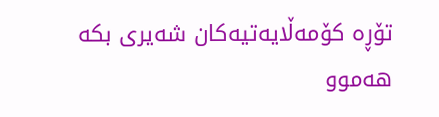تۆڕە کۆمەڵایەتیەکان شەیری بکە
هەموو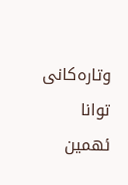وتارەکانی توانا ئهمین